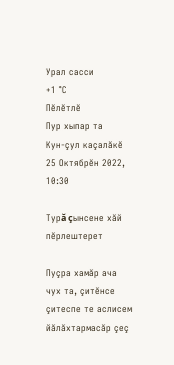Урал сасси
+1 °С
Пӗлӗтлӗ
Пур хыпар та
Кун-çул каçалăкĕ
25 Октябрӗн 2022, 10:30

Турă çынсене хăй пĕрлештерет

Пуçра хамăр ача чух та, çитĕнсе çитеспе те аслисем йăлăхтармасăр çеç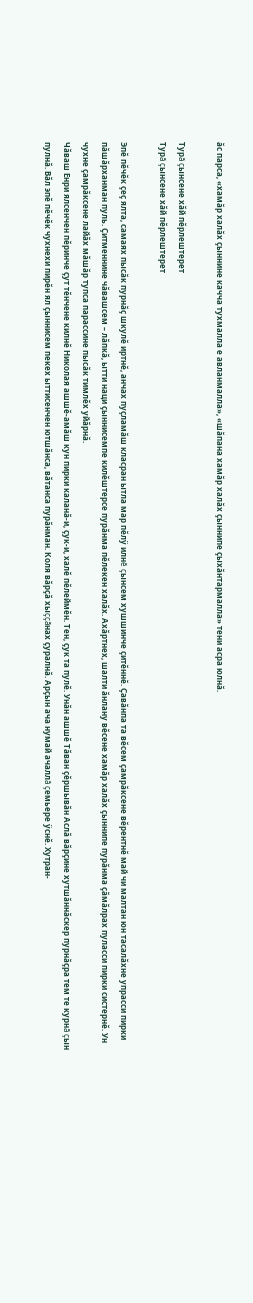ăс парса, «хамăр халăх çыннине качча тухмалла е авланмалла», «шăпана хамăр халăх çыннипе çыхăнтармалла» тени асра юлнă.

Турă çынсене хăй пĕрлештерет
Турă çынсене хăй пĕрлештерет

Эпĕ пĕчĕк çеç ялта, самаях пысăк пурнăç шкулĕ иртнĕ, анчах пуçламăш класран ытла мар пĕлÿ илнĕ çынсем хушшинче çитĕннĕ. Çавăнпа та вĕсем çамрăксене вĕрентнĕ май чи малтан юн тасалăхне упрасси пирки пăшăрханман пуль. Çитменнине чăвашсем – лăпкă, ытти наци çыннисемпе килĕштерсе пурăнма пĕлекен халăх. Ахăртнех, шалти ăнлану вĕсене хамăр халăх çыннипе пурăнма çăмăлрах пуласси пирки систернĕ. Ун чухне çамрăксене лайăх мăшăр тупса парассине пысăк тимлĕх уйăрнă.
Чăваш Енри ялсенчен пĕринче çут тĕнчене килнĕ Николая ашшĕ-амăш кун пирки каланă-и, çук-и, халĕ пĕлеймĕн. Тен, çук та пулĕ. Унăн ашшĕ Тăван çĕршывăн Аслă вăрçине хутшăннăскер пурнăçра тем те курнă çын пулнă. Вăл эпĕ пĕчĕк чухнехи пирĕн ял çыннисем пекех ыттисенчен ютшăнса, вăтанса пурăнман. Коля вăрçă хыççăнах çуралнă. Арçын ача нумай ачаллă çемьере ÿснĕ. Хутран-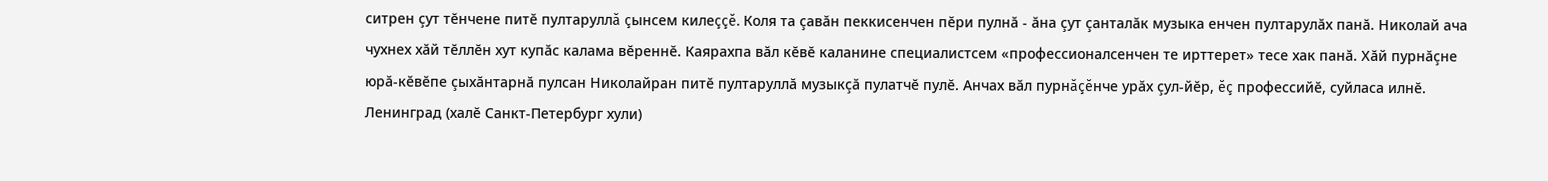ситрен çут тĕнчене питĕ пултаруллă çынсем килеççĕ. Коля та çавăн пеккисенчен пĕри пулнă - ăна çут çанталăк музыка енчен пултарулăх панă. Николай ача чухнех хăй тĕллĕн хут купăс калама вĕреннĕ. Каярахпа вăл кĕвĕ каланине специалистсем «профессионалсенчен те ирттерет» тесе хак панă. Хăй пурнăçне юрă-кĕвĕпе çыхăнтарнă пулсан Николайран питĕ пултаруллă музыкçă пулатчĕ пулĕ. Анчах вăл пурнăçĕнче урăх çул-йĕр, ĕç профессийĕ, суйласа илнĕ.
Ленинград (халĕ Санкт-Петербург хули)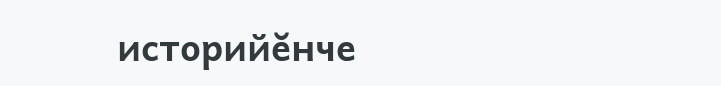историйĕнче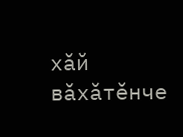хăй вăхăтĕнче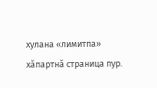хулана «лимитпа» хăпартнă страница пур.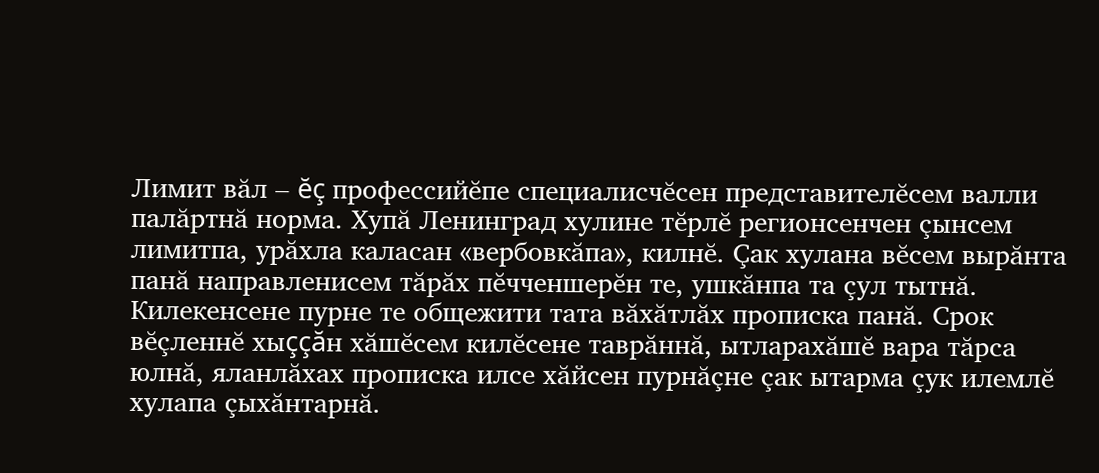Лимит вăл – ĕç профессийĕпе специалисчĕсен представителĕсем валли палăртнă норма. Хупă Ленинград хулине тĕрлĕ регионсенчен çынсем лимитпа, урăхла каласан «вербовкăпа», килнĕ. Çак хулана вĕсем вырăнта панă направленисем тăрăх пĕчченшерĕн те, ушкăнпа та çул тытнă. Килекенсене пурне те общежити тата вăхăтлăх прописка панă. Срок вĕçленнĕ хыççăн хăшĕсем килĕсене таврăннă, ытларахăшĕ вара тăрса юлнă, яланлăхах прописка илсе хăйсен пурнăçне çак ытарма çук илемлĕ хулапа çыхăнтарнă.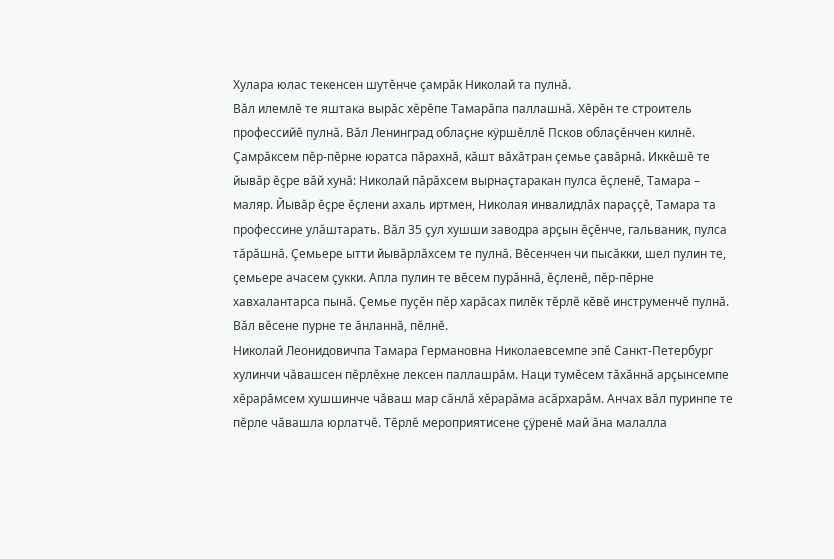Хулара юлас текенсен шутĕнче çамрăк Николай та пулнă.
Вăл илемлĕ те яштака вырăс хĕрĕпе Тамарăпа паллашнă. Хĕрĕн те строитель профессийĕ пулнă. Вăл Ленинград облаçне кÿршĕллĕ Псков облаçĕнчен килнĕ. Çамрăксем пĕр-пĕрне юратса пăрахнă, кăшт вăхăтран çемье çавăрнă. Иккĕшĕ те йывăр ĕçре вăй хунă: Николай пăрăхсем вырнаçтаракан пулса ĕçленĕ, Тамара – маляр. Йывăр ĕçре ĕçлени ахаль иртмен, Николая инвалидлăх параççĕ, Тамара та профессине улăштарать. Вăл 35 çул хушши заводра арçын ĕçĕнче, гальваник, пулса тăрăшнă. Çемьере ытти йывăрлăхсем те пулнă. Вĕсенчен чи пысăкки, шел пулин те, çемьере ачасем çукки. Апла пулин те вĕсем пурăннă, ĕçленĕ, пĕр-пĕрне хавхалантарса пынă. Çемье пуçĕн пĕр харăсах пилĕк тĕрлĕ кĕвĕ инструменчĕ пулнă. Вăл вĕсене пурне те ăнланнă, пĕлнĕ.
Николай Леонидовичпа Тамара Германовна Николаевсемпе эпĕ Санкт-Петербург хулинчи чăвашсен пĕрлĕхне лексен паллашрăм. Наци тумĕсем тăхăннă арçынсемпе хĕрарăмсем хушшинче чăваш мар сăнлă хĕрарăма асăрхарăм. Анчах вăл пуринпе те пĕрле чăвашла юрлатчĕ. Тĕрлĕ мероприятисене çÿренĕ май ăна малалла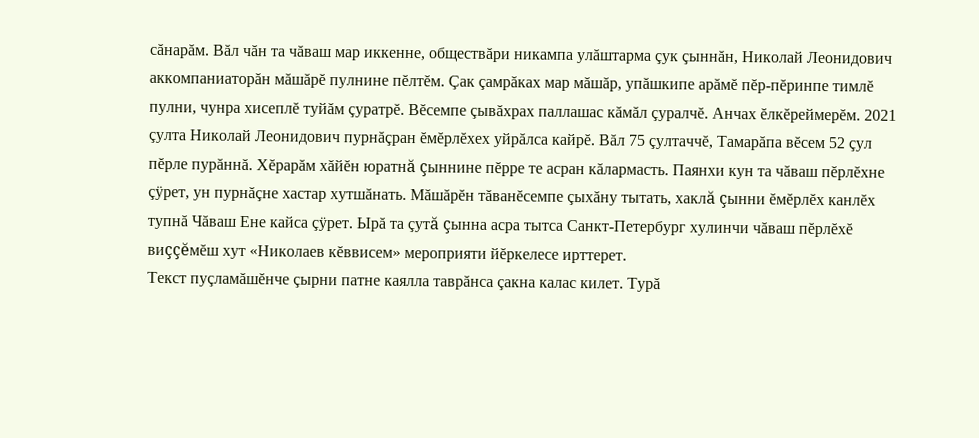сăнарăм. Вăл чăн та чăваш мар иккенне, обществăри никампа улăштарма çук çыннăн, Николай Леонидович аккомпаниаторăн мăшăрĕ пулнине пĕлтĕм. Çак çамрăках мар мăшăр, упăшкипе арăмĕ пĕр-пĕринпе тимлĕ пулни, чунра хисеплĕ туйăм çуратрĕ. Вĕсемпе çывăхрах паллашас кăмăл çуралчĕ. Анчах ĕлкĕреймерĕм. 2021 çулта Николай Леонидович пурнăçран ĕмĕрлĕхех уйрăлса кайрĕ. Вăл 75 çултаччĕ, Тамарăпа вĕсем 52 çул пĕрле пурăннă. Хĕрарăм хăйĕн юратнă çыннине пĕрре те асран кăлармасть. Паянхи кун та чăваш пĕрлĕхне çÿрет, ун пурнăçне хастар хутшăнать. Мăшăрĕн тăванĕсемпе çыхăну тытать, хаклă çынни ĕмĕрлĕх канлĕх тупнă Чăваш Ене кайса çÿрет. Ырă та çутă çынна асра тытса Санкт-Петербург хулинчи чăваш пĕрлĕхĕ виççĕмĕш хут «Николаев кĕввисем» мероприяти йĕркелесе ирттерет.
Текст пуçламăшĕнче çырни патне каялла таврăнса çакна калас килет. Турă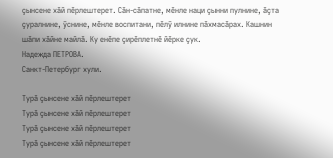çынсене хăй пĕрлештерет. Сăн-сăпатне, мĕнле наци çынни пулнине, ăçта çуралнине, ÿснине, мĕнле воспитани, пĕлÿ илнине пăхмасăрах. Кашнин шăпи хăйне майлă. Ку енĕпе çирĕплетнĕ йĕрке çук.
Надежда ПЕТРОВА.
Санкт-Петербург хули.

Турă çынсене хăй пĕрлештерет
Турă çынсене хăй пĕрлештерет
Турă çынсене хăй пĕрлештерет
Турă çынсене хăй пĕрлештерет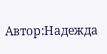Автор:Надежда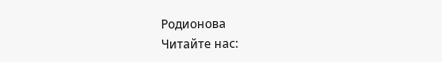Родионова
Читайте нас: